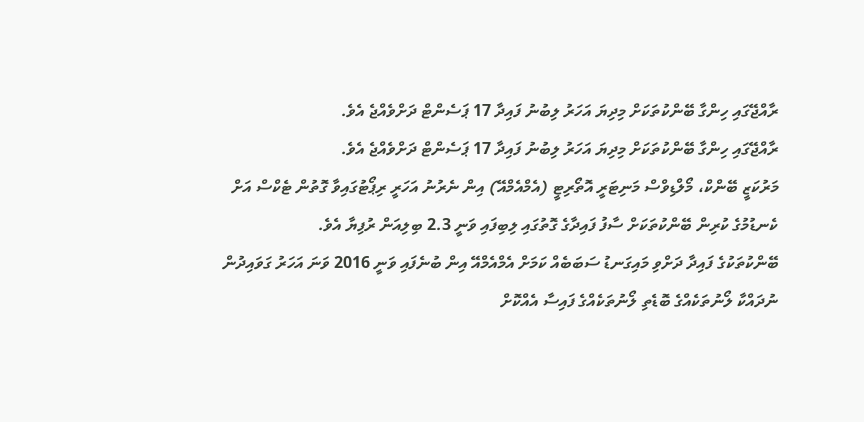ރާއްޖޭގައި ހިންގާ ބޭންކުތަކަށް މިދިޔަ އަހަރު ލިބުނު ފައިދާ 17 ޕަސެންޓް ދަށްވެއްޖެ އެވެ.
ރާއްޖޭގައި ހިންގާ ބޭންކުތަކަށް މިދިޔަ އަހަރު ލިބުނު ފައިދާ 17 ޕަސެންޓް ދަށްވެއްޖެ އެވެ.
މަރުކަޒީ ބޭންކް، މޯލްޑިވްސް މަނިޓަރީ އޮތޯރިޓީ (އެމްއެމްއޭ) އިން ނެރުނު އަހަރީ ރިޕޯޓުގައިވާ ގޮތުން ޓެކްސް އަށް ކެނޑުމުގެ ކުރިން ބޭންކުތަކަށް ސާފު ފައިދާގެ ގޮތުގައި ލިބިފައި ވަނީ 2.3 ބިލިއަން ރުފިޔާ އެވެ.
ބޭންކުތަކުގެ ފައިދާ ދަށްވި މައިގަނޑު ސަބަބެއް ކަމަށް އެމްއެމްއޭ އިން ބުނެފައި ވަނީ 2016 ވަނަ އަހަރު ގަވައިދުން ނުދައްކާ ލޯނުތަކެއްގެ ބޮޑެތި ލޯނުތަކެއްގެ ފައިސާ އެއްކޮށް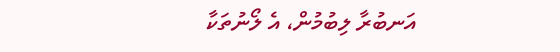އަނބުރާ ލިބުމުން، އެ ލޯނުތަކާ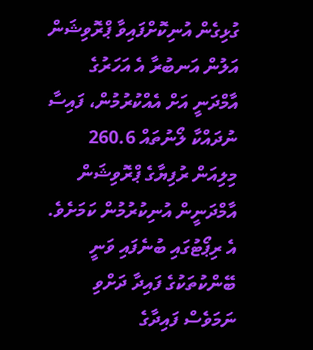ގުޅިގެން އުނިކޮށްފައިވާ ޕްރޮވިޝަން އަލުން އަނބުރާ އެ އަހަރުގެ އާމްދަނީ އަށް އެއްކުރުމުން، ފައިސާ ނުދައްކާ ލޯނުތައް 260.6 މިލިއަން ރުފިޔާގެ ޕްރޮވިޝަން އާމްދަނީން އުނިކުރުމުން ކަމަށެވެ.
އެ ރިޕޯޓުގައި ބުނެފައި ވަނީ ބޭންކުތަކުގެ ފައިދާ ދަށްވި ނަމަވެސް ފައިދާގެ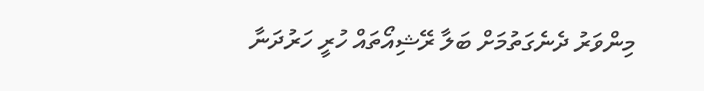މިންވަރު ދެނެގަތުމަށް ބަލާ ރޭޝިއޯތައް ހުރީ ހަރުދަނާ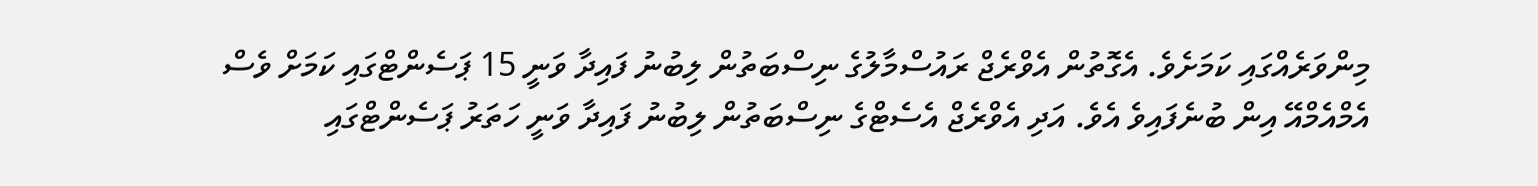މިންވަރެއްގައި ކަމަށެވެ. އެގޮތުން އެވްރެޖް ރައުސްމާލުގެ ނިސްބަތުން ލިބުނު ފައިދާ ވަނީ 15 ޕަސެންޓްގައި ކަމަށް ވެސް އެމްއެމްއޭ އިން ބުނެފައިވެ އެވެ. އަދި އެވްރެޖް އެސެޓްގެ ނިސްބަތުން ލިބުނު ފައިދާ ވަނީ ހަތަރު ޕަސެންޓްގައި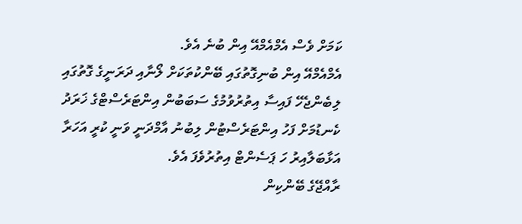ކަމަށް ވެސް އެމްއެމްއޭ އިން ބުނެ އެވެ.
އެމްއެމްއޭ އިން ބުނިގޮތުގައި ބޭންކުތަކަށް ލޯނާއި ދަރަނީގެ ގޮތުގައި ލިބެންޖެހޭ ފައިސާ އިތުރުވުމުގެ ސަބަބުން އިންޓަރެސްޓްގެ ޚަރަދު ކެނޑުމަށް ފަހު އިންޓަރެސްޓުން ލިބުނު އާމްދަނީ ވަނީ ކުރީ އަހަރާ އަޅާބަލާއިރު ހަ ޕަސެންޓް އިތުރުވެފަ އެވެ.
ރާއްޖޭގެ ބޭންކިން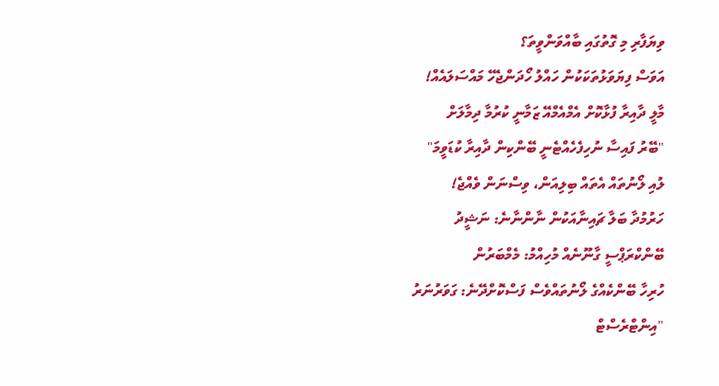ވިޔަފާރި މި ގޮތުގައި ބާއްވަންވީތަ؟
އަވަސް ފިޔަވަޅުތަކަކުން ހައްލު ހޯދަންޖެހޭ މައްސަލައެއް!
މާލީ ދާއިރާ ފުޅާކޮށް އެމްއެމްއޭ ޒަމާނީ ކުރުމާ ދިމާލަށް
"ބޭރު ފައިސާ ނުހިފެހެއްޓެނީ ބޭންކިން ދާއިރާ ކުޑަވީމަ"
ލުއި ލޯނުތައް އެތައް ބިލިއަން، ވިސްނަން ވެއްޖެ!
ހަރުމުދާ ބަލާ ޗައިނާއަކުން ނާންނާނެ: ނަޝީދު
ބޭންކްރަޕްސީ ގާނޫނެއް މުހިއްމު: މެމްބަރުން
ހުރިހާ ބޭންކެއްގެ ލޯނުތައްވެސް ފަސްކޮށްދޭނެ: ގަވަރުނަރު
"އިންޓްރެސްޓް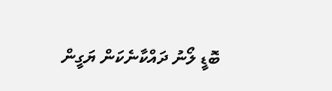ބޮޑީ ލޯނު ދައްކާނެކަން ޔަގީން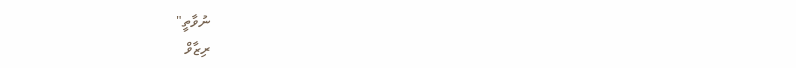ނުވާތީ"
ރިޒާވް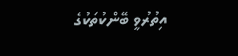އިތުރުވީ ބޭންކުތަކުގެ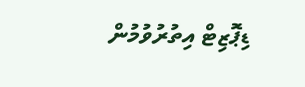ޑިޕޮޒިޓް އިތުރުވުމުން